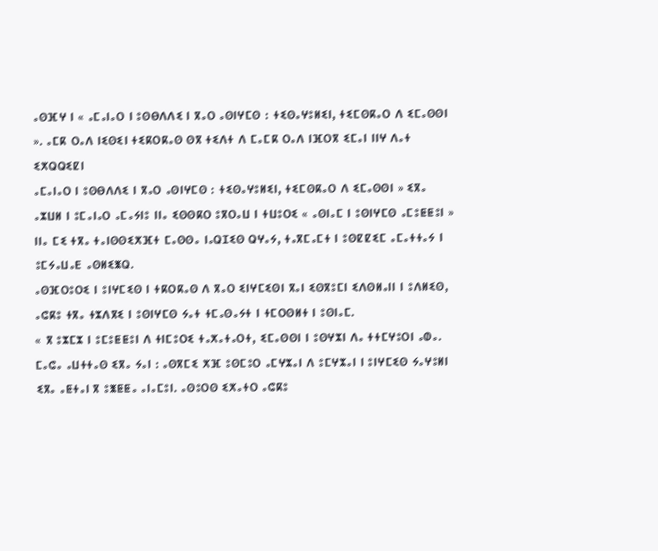ⴰⵙⴼⵖ ⵏ « ⴰⵎⴰⵏⴰⵔ ⵏ ⵓⵙⴱⴷⴷⵉ ⵏ ⴳⴰⵔ ⴰⵙⵏⵖⵎⵙ : ⵜⵉⵙⴰⵖⵓⵍⵉⵏ, ⵜⵉⵎⵙⴽⴰⵔ ⴷ ⵉⵎⴰⵙⵙⵏ ». ⴰⵎⴽ ⵔⴰⴷ ⵏⵉⵙⵉⵏ ⵜⵉⴽⵔⴽⴰⵙ ⵙⴳ ⵜⵉⴷⵜ ⴷ ⵎⴰⵎⴽ ⵔⴰⴷ ⵏⴼⵔⴳ ⵉⵎⴰⵏ ⵏⵏⵖ ⴷⴰⵜ ⵉⵅⵕⵕⵉⵇⵏ
ⴰⵎⴰⵏⴰⵔ ⵏ ⵓⵙⴱⴷⴷⵉ ⵏ ⴳⴰⵔ ⴰⵙⵏⵖⵎⵙ : ⵜⵉⵙⴰⵖⵓⵍⵉⵏ, ⵜⵉⵎⵙⴽⴰⵔ ⴷ ⵉⵎⴰⵙⵙⵏ » ⵉⴳⴰ ⴰⵣⵡⵍ ⵏ ⵓⵎⴰⵏⴰⵔ ⴰⵎⴰⵢⵏⵓ ⵏⵏⴰ ⵉⵙⵙⴽⵔ ⵓⴳⵔⴰⵡ ⵏ ⵜⵡⵓⵔⵉ « ⴰⵙⵏⴰⵎ ⵏ ⵓⵙⵏⵖⵎⵙ ⴰⵎⵓⵟⵟⵓⵏ » ⵏⵏⴰ ⵎⵉ ⵜⴳⴰ ⵜⴰⵏⵙⵙⵉⵅⴼⵜ ⵎⴰⵙⵙⴰ ⵏⴰⵕⵊⵉⵙ ⵕⵖⴰⵢ, ⵜⴰⴳⵎⴰⵎⵜ ⵏ ⵓⵙⵇⵇⵉⵎ ⴰⵎⴰⵜⵜⴰⵢ ⵏ ⵓⵎⵢⴰⵡⴰⴹ ⴰⵙⵍⵉⵥⵕ.
ⴰⵙⴼⵔⵓⵔⵉ ⵏ ⵓⵏⵖⵎⵉⵙ ⵏ ⵜⴽⵔⴽⴰⵙ ⴷ ⴳⴰⵔ ⵉⵏⵖⵎⵉⵙⵏ ⴳⴰⵏ ⵉⵙⴳⵓⵎⵏ ⵉⴷⵙⵍⴰⵏⵏ ⵏ ⵓⴷⵍⵉⵙ, ⴰⵛⴽⵓ ⵜⴳⴰ ⵜⵣⴷⴳⵉ ⵏ ⵓⵙⵏⵖⵎⵙ ⵢⴰⵜ ⵜⵎⴰⵙⴰⵢⵜ ⵏ ⵜⵎⵔⵙⵍⵜ ⵏ ⵓⵙⵏⴰⵎ.
« ⴳ ⵓⵣⵎⵣ ⵏ ⵓⵎⵓⵟⵟⵓⵏ ⴷ ⵜⵏⵎⵓⵔⵉ ⵜⴰⵅⴰⵜⴰⵔⵜ, ⵉⵎⴰⵙⵙⵏ ⵏ ⵓⵙⵖⵣⵏ ⴷⴰ ⵜⵜⵎⵖⵓⵔⵏ ⴰⵀⴰ. ⵎⴰⵛⴰ ⴰⵡⵜⵜⴰⵙ ⵉⴳⴰ ⵢⴰⵏ : ⴰⵙⴳⵎⵉ ⵅⴼ ⵓⵙⵎⵓⵔ ⴰⵎⵖⵣⴰⵏ ⴷ ⵓⵎⵖⵣⴰⵏ ⵏ ⵓⵏⵖⵎⵉⵙ ⵢⴰⵖⵓⵍⵏ ⵉⴳⴰ ⴰⵟⵜⴰⵏ ⴳ ⵓⵥⵟⵟⴰ ⴰⵏⴰⵎⵓⵏ. ⴰⵙⵓⵔⵙ ⵉⵅⴰⵜⵔ ⴰⵛⴽⵓ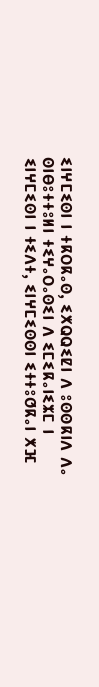ⵉⵏⵖⵎⵉⵙⵏ ⵏ ⵜⴽⵔⴽⴰⵙ, ⵉⵅⵕⵕⵉⵇⵏ ⴷ ⵓⵙⵙⴽⵏⴷ ⴷⴰ ⵙⵏⴱⵓⵜⵜⵓⵍⵏ ⵜⵉⵖⴰⵔⴰⵙⵉⵏ ⴷ ⵉⵎⵉⴽⴰⵏⵉⵣⵎ ⵏ ⵉⵏⵖⵎⵉⵙⵏ ⵏ ⵜⵉⴷⵜ, ⵉⵏⵖⵎⵉⵙⵙⵏ ⵉⵜⵜⵓⵚⴽⴰⵏ ⵅⴼ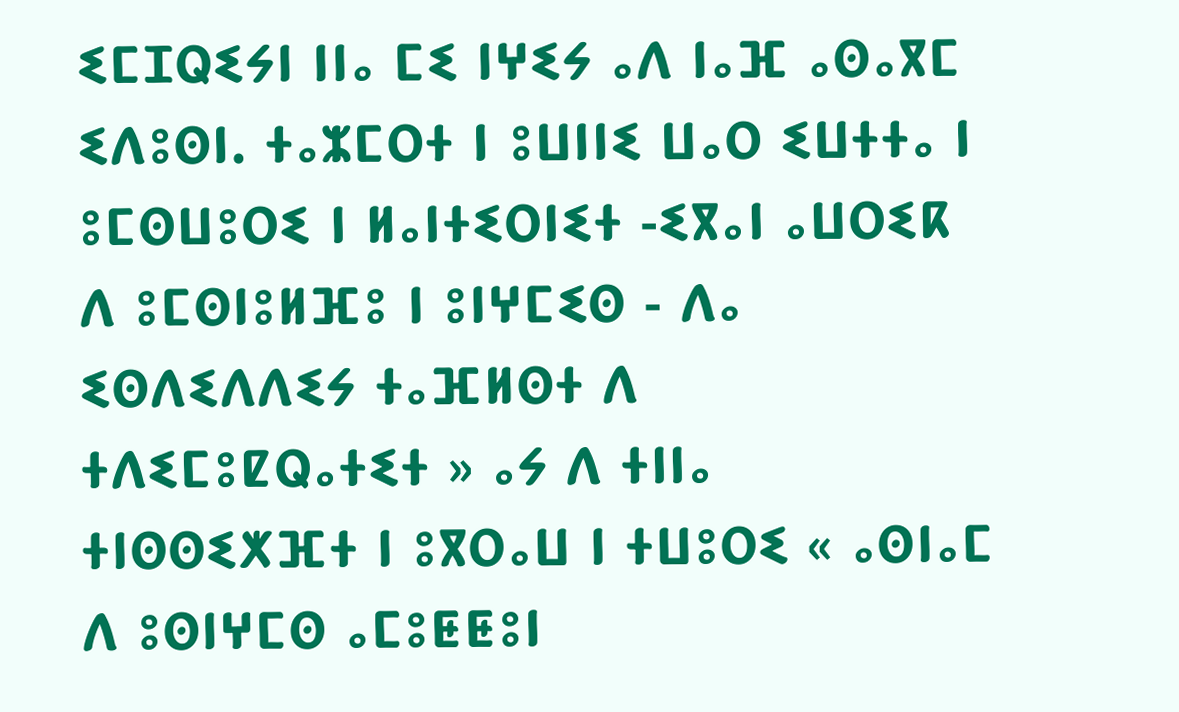ⵉⵎⵊⵕⵉⵢⵏ ⵏⵏⴰ ⵎⵉ ⵏⵖⵉⵢ ⴰⴷ ⵏⴰⴼ ⴰⵙⴰⴳⵎ ⵉⴷⵓⵙⵏ. ⵜⴰⵣⵎⵔⵜ ⵏ ⵓⵡⵏⵏⵉ ⵡⴰⵔ ⵉⵡⵜⵜⴰ ⵏ ⵓⵎⵙⵡⵓⵔⵉ ⵏ ⵍⴰⵏⵜⵉⵔⵏⵉⵜ -ⵉⴳⴰⵏ ⴰⵡⵔⵉⴽ ⴷ ⵓⵎⵙⵏⵓⵍⴼⵓ ⵏ ⵓⵏⵖⵎⵉⵙ - ⴷⴰ ⵉⵙⴷⵉⴷⴷⵉⵢ ⵜⴰⴼⵍⵙⵜ ⴷ ⵜⴷⵉⵎⵓⵇⵕⴰⵜⵉⵜ » ⴰⵢ ⴷ ⵜⵏⵏⴰ ⵜⵏⵙⵙⵉⵅⴼⵜ ⵏ ⵓⴳⵔⴰⵡ ⵏ ⵜⵡⵓⵔⵉ « ⴰⵙⵏⴰⵎ ⴷ ⵓⵙⵏⵖⵎⵙ ⴰⵎⵓⵟⵟⵓⵏ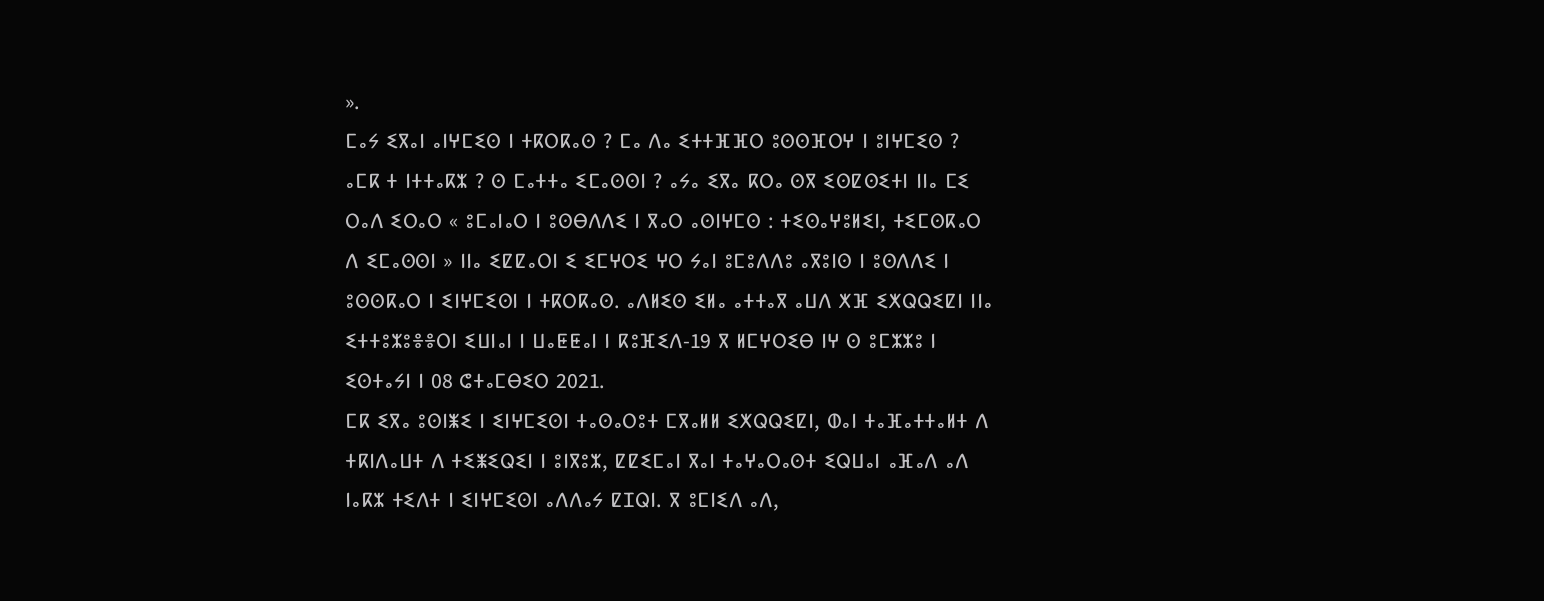».
ⵎⴰⵢ ⵉⴳⴰⵏ ⴰⵏⵖⵎⵉⵙ ⵏ ⵜⴽⵔⴽⴰⵙ ? ⵎⴰ ⴷⴰ ⵉⵜⵜⴼⴼⵔ ⵓⵙⵙⴼⵔⵖ ⵏ ⵓⵏⵖⵎⵉⵙ ? ⴰⵎⴽ ⵜ ⵏⵜⵜⴰⴽⵣ ? ⵙ ⵎⴰⵜⵜⴰ ⵉⵎⴰⵙⵙⵏ ? ⴰⵢⴰ ⵉⴳⴰ ⴽⵔⴰ ⵙⴳ ⵉⵙⵇⵙⵉⵜⵏ ⵏⵏⴰ ⵎⵉ ⵔⴰⴷ ⵉⵔⴰⵔ « ⵓⵎⴰⵏⴰⵔ ⵏ ⵓⵙⴱⴷⴷⵉ ⵏ ⴳⴰⵔ ⴰⵙⵏⵖⵎⵙ : ⵜⵉⵙⴰⵖⵓⵍⵉⵏ, ⵜⵉⵎⵙⴽⴰⵔ ⴷ ⵉⵎⴰⵙⵙⵏ » ⵏⵏⴰ ⵉⵇⵇⴰⵔⵏ ⵉ ⵉⵎⵖⵔⵉ ⵖⵔ ⵢⴰⵏ ⵓⵎⵓⴷⴷⵓ ⴰⴳⵓⵏⵙ ⵏ ⵓⵙⴷⴷⵉ ⵏ ⵓⵙⵙⴽⴰⵔ ⵏ ⵉⵏⵖⵎⵉⵙⵏ ⵏ ⵜⴽⵔⴽⴰⵙ. ⴰⴷⵍⵉⵙ ⵉⵍⴰ ⴰⵜⵜⴰⴳ ⴰⵡⴷ ⵅⴼ ⵉⵅⵕⵕⵉⵇⵏ ⵏⵏⴰ ⵉⵜⵜⵓⵣⵓⴻⴻⵔⵏ ⵉⵡⵏⴰⵏ ⵏ ⵡⴰⵟⵟⴰⵏ ⵏ ⴽⵓⴼⵉⴷ-19 ⴳ ⵍⵎⵖⵔⵉⴱ ⵏⵖ ⵙ ⵓⵎⵣⵣⵓ ⵏ ⵉⵙⵜⴰⵢⵏ ⵏ 08 ⵛⵜⴰⵎⴱⵉⵔ 2021.
ⵎⴽ ⵉⴳⴰ ⵓⵙⵏⵥⵉ ⵏ ⵉⵏⵖⵎⵉⵙⵏ ⵜⴰⵙⴰⵔⵓⵜ ⵎⴳⴰⵍⵍ ⵉⵅⵕⵕⵉⵇⵏ, ⵀⴰⵏ ⵜⴰⴼⴰⵜⵜⴰⵍⵜ ⴷ ⵜⴽⵏⴷⴰⵡⵜ ⴷ ⵜⵉⵥⵉⵕⵉⵏ ⵏ ⵓⵏⴳⵓⵣ, ⵇⵇⵉⵎⴰⵏ ⴳⴰⵏ ⵜⴰⵖⴰⵔⴰⵙⵜ ⵉⵕⵡⴰⵏ ⴰⴼⴰⴷ ⴰⴷ ⵏⴰⴽⵣ ⵜⵉⴷⵜ ⵏ ⵉⵏⵖⵎⵉⵙⵏ ⴰⴷⴷⴰⵢ ⵇⵊⵕⵏ. ⴳ ⵓⵎⵏⵉⴷ ⴰⴷ,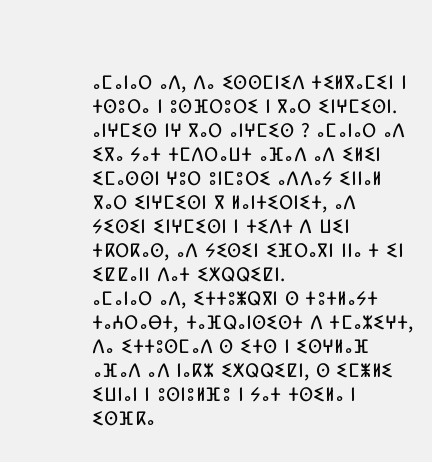ⴰⵎⴰⵏⴰⵔ ⴰⴷ, ⴷⴰ ⵉⵙⵙⵎⵏⵉⴷ ⵜⵉⵍⴳⴰⵎⵉⵏ ⵏ ⵜⵙⵓⵔⴰ ⵏ ⵓⵙⴼⵔⵓⵔⵉ ⵏ ⴳⴰⵔ ⵉⵏⵖⵎⵉⵙⵏ. ⴰⵏⵖⵎⵉⵙ ⵏⵖ ⴳⴰⵔ ⴰⵏⵖⵎⵉⵙ ? ⴰⵎⴰⵏⴰⵔ ⴰⴷ ⵉⴳⴰ ⵢⴰⵜ ⵜⵎⴷⵔⴰⵡⵜ ⴰⴼⴰⴷ ⴰⴷ ⵉⵍⵉⵏ ⵉⵎⴰⵙⵙⵏ ⵖⵓⵔ ⵓⵏⵎⵓⵔⵉ ⴰⴷⴷⴰⵢ ⵉⵏⵏⴰⵍ ⴳⴰⵔ ⵉⵏⵖⵎⵉⵙⵏ ⴳ ⵍⴰⵏⵜⵉⵔⵏⵉⵜ, ⴰⴷ ⵢⵉⵙⵉⵏ ⵉⵏⵖⵎⵉⵙⵏ ⵏ ⵜⵉⴷⵜ ⴷ ⵡⵉⵏ ⵜⴽⵔⴽⴰⵙ, ⴰⴷ ⵢⵉⵙⵉⵏ ⵉⴼⵔⴰⴳⵏ ⵏⵏⴰ ⵜ ⵉⵏ ⵉⵇⵇⴰⵏⵏ ⴷⴰⵜ ⵉⵅⵕⵕⵉⵇⵏ.
ⴰⵎⴰⵏⴰⵔ ⴰⴷ, ⵉⵜⵜⵓⵥⵕⴳⵏ ⵙ ⵜⵓⵜⵍⴰⵢⵜ ⵜⴰⵄⵔⴰⴱⵜ, ⵜⴰⴼⵕⴰⵏⵙⵉⵙⵜ ⴷ ⵜⵎⴰⵣⵉⵖⵜ, ⴷⴰ ⵉⵜⵜⵓⵙⵎⴰⴷ ⵙ ⵉⵜⵙ ⵏ ⵉⵙⵖⵍⴰⴼ ⴰⴼⴰⴷ ⴰⴷ ⵏⴰⴽⵣ ⵉⵅⵕⵕⵉⵇⵏ, ⵙ ⵉⵎⵥⵍⵉ ⵉⵡⵏⴰⵏ ⵏ ⵓⵙⵏⵓⵍⴼⵓ ⵏ ⵢⴰⵜ ⵜⵙⵉⵍⴰ ⵏ ⵉⵙⴼⴽⴰ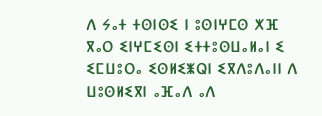ⴷ ⵢⴰⵜ ⵜⵙⵏⵙⵉ ⵏ ⵓⵙⵏⵖⵎⵙ ⵅⴼ ⴳⴰⵔ ⵉⵏⵖⵎⵉⵙⵏ ⵉⵜⵜⵓⵙⵡⴰⵍⴰⵏ ⵉ ⵉⵎⵡⵓⵔⴰ ⵉⵙⵍⵉⵥⵕⵏ ⵉⴳⴷⵓⴷⴰⵏⵏ ⴷ ⵡⵓⵙⵍⵉⴳⵏ ⴰⴼⴰⴷ ⴰⴷ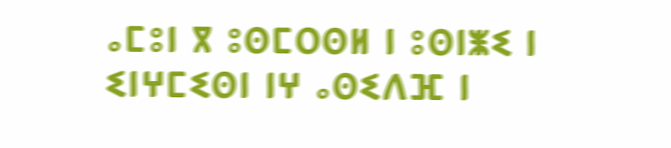ⴰⵎⵓⵏ ⴳ ⵓⵙⵎⵔⵙⵍ ⵏ ⵓⵙⵏⵥⵉ ⵏ ⵉⵏⵖⵎⵉⵙⵏ ⵏⵖ ⴰⵙⵉⴷⴼ ⵏ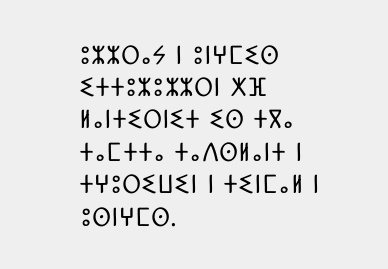ⵓⵣⵣⵔⴰⵢ ⵏ ⵓⵏⵖⵎⵉⵙ ⵉⵜⵜⵓⵣⵓⵣⵣⵔⵏ ⵅⴼ ⵍⴰⵏⵜⵉⵔⵏⵉⵜ ⵉⵙ ⵜⴳⴰ ⵜⴰⵎⵜⵜⴰ ⵜⴰⴷⵙⵍⴰⵏⵜ ⵏ ⵜⵖⵓⵔⵉⵡⵉⵏ ⵏ ⵜⵉⵏⵎⴰⵍ ⵏ ⵓⵙⵏⵖⵎⵙ.